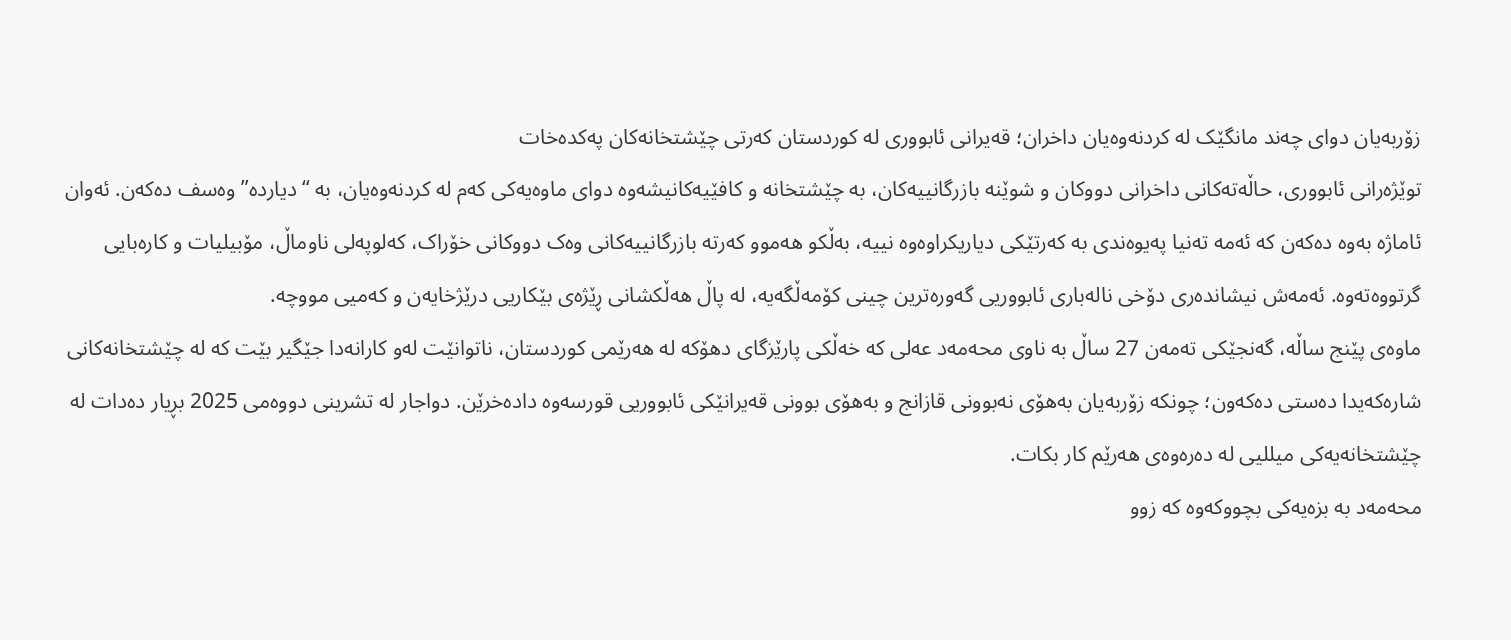زۆربەیان دوای چەند مانگێک لە کردنەوەیان داخران؛ قەیرانی ئابووری لە کوردستان کەرتی چێشتخانەکان پەکدەخات
توێژەرانی ئابووری، حاڵەتەکانی داخرانی دووکان و شوێنە بازرگانییەکان، بە چێشتخانە و کافێیەکانیشەوە دوای ماوەیەکی کەم لە کردنەوەیان، بە “دیاردە” وەسف دەکەن. ئەوان ئاماژە بەوە دەکەن کە ئەمە تەنیا پەیوەندی بە کەرتێکی دیاریکراوەوە نییە، بەڵکو هەموو کەرتە بازرگانییەکانی وەک دووکانی خۆراک، کەلوپەلی ناوماڵ، مۆبیلیات و کارەبایی گرتووەتەوە. ئەمەش نیشاندەری دۆخی نالەباری ئابووریی گەورەترین چینی کۆمەڵگەیە، لە پاڵ هەڵکشانی ڕێژەی بێکاریی درێژخایەن و کەمیی مووچە.
ماوەی پێنج ساڵە، گەنجێکی تەمەن 27 ساڵ بە ناوی محەمەد عەلی کە خەڵکی پارێزگای دهۆکە لە هەرێمی کوردستان، ناتوانێت لەو کارانەدا جێگیر بێت کە لە چێشتخانەکانی شارەکەیدا دەستی دەکەون؛ چونکە زۆربەیان بەهۆی نەبوونی قازانج و بەهۆی بوونی قەیرانێکی ئابووریی قورسەوە دادەخرێن. دواجار لە تشرینی دووەمی 2025 بڕیار دەدات لە چێشتخانەیەکی میللیی لە دەرەوەی هەرێم کار بکات.
محەمەد بە بزەیەکی بچووکەوە کە زوو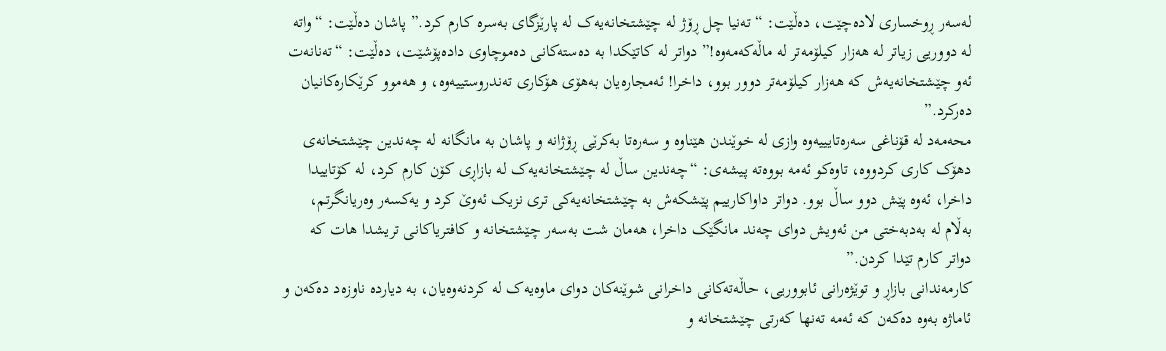لەسەر ڕوخساری لادەچێت، دەڵێت: “تەنیا چل ڕۆژ لە چێشتخانەیەک لە پارێزگای بەسرە کارم کرد.” پاشان دەڵێت: “واتە لە دووریی زیاتر لە هەزار کیلۆمەتر لە ماڵەکەمەوە!” دواتر لە کاتێکدا بە دەستەکانی دەموچاوی دادەپۆشێت، دەڵێت: “تەنانەت ئەو چێشتخانەیەش کە هەزار کیلۆمەتر دوور بوو، داخرا! ئەمجارەیان بەهۆی هۆکاری تەندروستییەوە، و هەموو کرێکارەکانیان دەرکرد.”
محەمەد لە قۆناغی سەرەتایییەوە وازی لە خوێندن هێناوە و سەرەتا بەکرێی ڕۆژانە و پاشان بە مانگانە لە چەندین چێشتخانەی دهۆک کاری کردووە، تاوەکو ئەمە بووەتە پیشەی: “چەندین ساڵ لە چێشتخانەیەک لە بازاڕی کۆن کارم کرد، لە کۆتاییدا داخرا، ئەوە پێش دوو ساڵ بوو. دواتر داواکارییم پێشکەش بە چێشتخانەیەکی تری نزیک ئەوێ کرد و یەکسەر وەریانگرتم، بەڵام لە بەدبەختی من ئەویش دوای چەند مانگێک داخرا، هەمان شت بەسەر چێشتخانە و کافتریاکانی تریشدا هات کە دواتر کارم تێدا کردن.”
کارمەندانی بازاڕ و توێژەرانی ئابووریی، حاڵەتەکانی داخرانی شوێنەکان دوای ماوەیەک لە کردنەوەیان، بە دیاردە ناوزەد دەکەن و ئاماژە بەوە دەکەن کە ئەمە تەنها کەرتی چێشتخانە و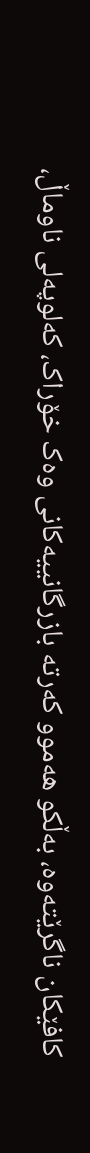کافێکان ناگرێتەوە، بەڵکو هەموو کەرتە بازرگانییەکانی وەک خۆراک، کەلوپەلی ناوماڵ،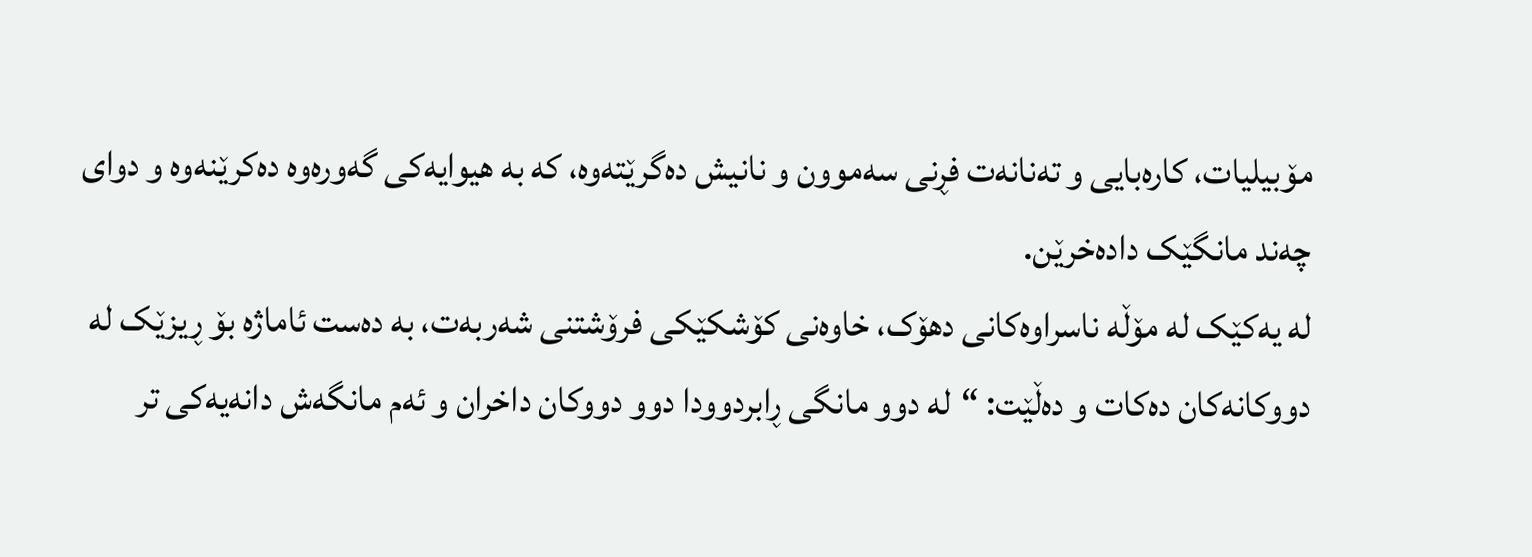مۆبیلیات، کارەبایی و تەنانەت فڕنی سەموون و نانیش دەگرێتەوە، کە بە هیوایەکی گەورەوە دەکرێنەوە و دوای چەند مانگێک دادەخرێن.
لە یەکێک لە مۆڵە ناسراوەکانی دهۆک، خاوەنی کۆشکێکی فرۆشتنی شەربەت، بە دەست ئاماژە بۆ ڕیزێک لە دووکانەکان دەکات و دەڵێت: “لە دوو مانگی ڕابردوودا دوو دووکان داخران و ئەم مانگەش دانەیەکی تر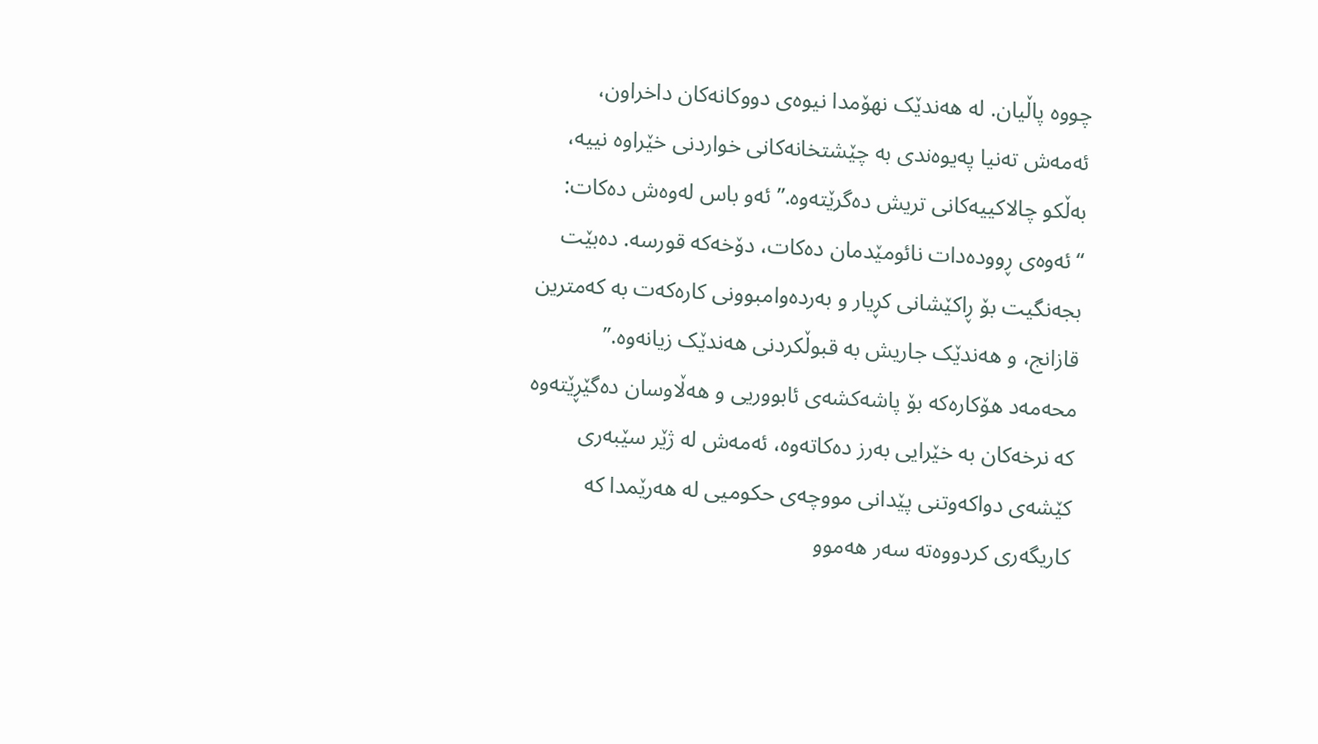چووە پاڵیان. لە هەندێک نهۆمدا نیوەی دووکانەکان داخراون، ئەمەش تەنیا پەیوەندی بە چێشتخانەکانی خواردنی خێراوە نییە، بەڵکو چالاکییەکانی تریش دەگرێتەوە.” ئەو باس لەوەش دەکات: “ئەوەی ڕوودەدات نائومێدمان دەکات، دۆخەکە قورسە. دەبێت بجەنگیت بۆ ڕاکێشانی کڕیار و بەردەوامبوونی کارەکەت بە کەمترین قازانج، و هەندێک جاریش بە قبوڵکردنی هەندێک زیانەوە.”
محەمەد هۆکارەکە بۆ پاشەکشەی ئابووریی و هەڵاوسان دەگێڕێتەوە کە نرخەکان بە خێرایی بەرز دەکاتەوە، ئەمەش لە ژێر سێبەری کێشەی دواکەوتنی پێدانی مووچەی حکومیی لە هەرێمدا کە کاریگەری کردووەتە سەر هەموو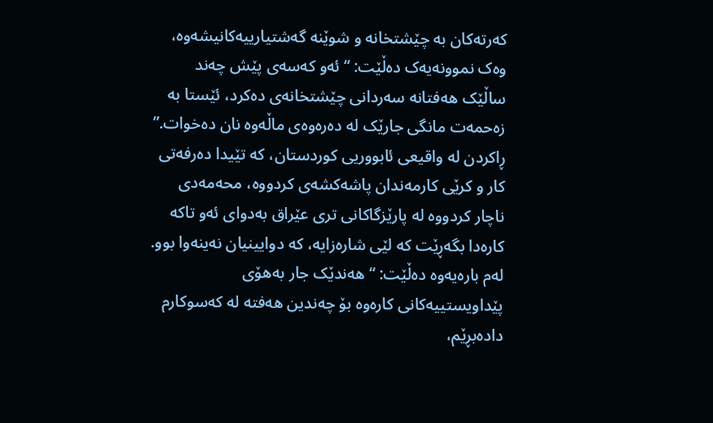کەرتەکان بە چێشتخانە و شوێنە گەشتیارییەکانیشەوە، وەک نموونەیەک دەڵێت: “ئەو کەسەی پێش چەند ساڵێک هەفتانە سەردانی چێشتخانەی دەکرد، ئێستا بە زەحمەت مانگی جارێک لە دەرەوەی ماڵەوە نان دەخوات.”
ڕاکردن لە واقیعی ئابووریی کوردستان، کە تێیدا دەرفەتی کار و کرێی کارمەندان پاشەکشەی کردووە، محەمەدی ناچار کردووە لە پارێزگاکانی تری عێراق بەدوای ئەو تاکە کارەدا بگەڕێت کە لێی شارەزایە، کە دوایینیان نەینەوا بوو. لەم بارەیەوە دەڵێت: “هەندێک جار بەهۆی پێداویستییەکانی کارەوە بۆ چەندین هەفتە لە کەسوکارم دادەبڕێم،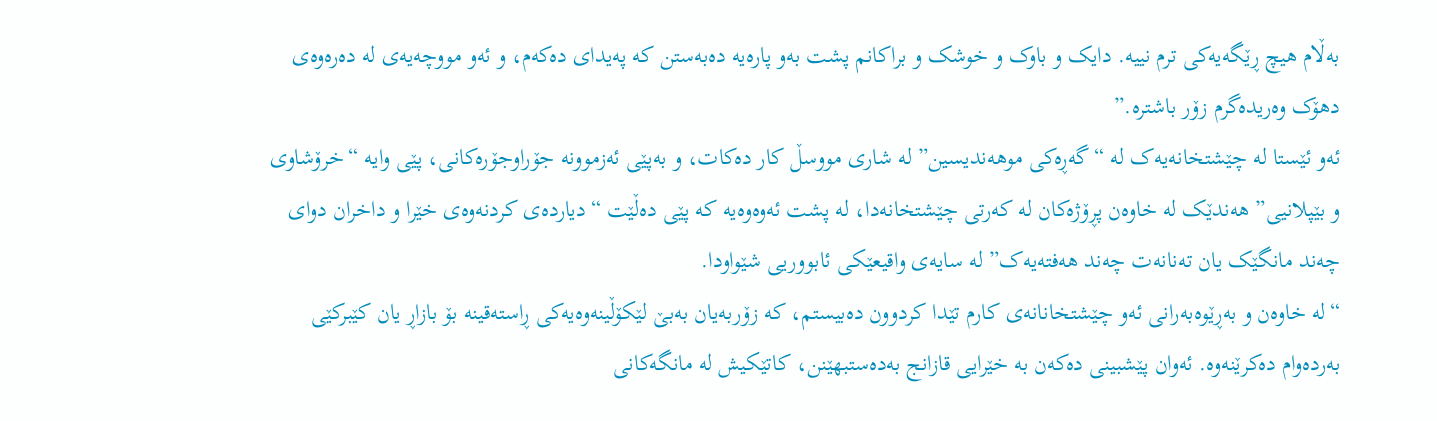بەڵام هیچ ڕێگەیەکی ترم نییە. دایک و باوک و خوشک و براکانم پشت بەو پارەیە دەبەستن کە پەیدای دەکەم، و ئەو مووچەیەی لە دەرەوەی دهۆک وەریدەگرم زۆر باشترە.”
ئەو ئێستا لە چێشتخانەیەک لە “گەڕەکی موهەندیسین” لە شاری مووسڵ کار دەکات، و بەپێی ئەزموونە جۆراوجۆرەکانی، پێی وایە “خرۆشاوی و بێپلانیی” هەندێک لە خاوەن پڕۆژەکان لە کەرتی چێشتخانەدا، لە پشت ئەوەوەیە کە پێی دەڵێت “دیاردەی کردنەوەی خێرا و داخران دوای چەند مانگێک یان تەنانەت چەند هەفتەیەک” لە سایەی واقیعێکی ئابووریی شێواودا.
“لە خاوەن و بەڕێوەبەرانی ئەو چێشتخانانەی کارم تێدا کردوون دەبیستم، کە زۆربەیان بەبێ لێکۆڵینەوەیەکی ڕاستەقینە بۆ بازاڕ یان کێبرکێی بەردەوام دەکرێنەوە. ئەوان پێشبینی دەکەن بە خێرایی قازانج بەدەستبهێنن، کاتێکیش لە مانگەکانی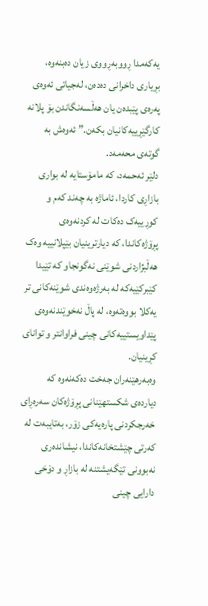یەکەمدا ڕووبەڕووی زیان دەبنەوە، بڕیاری داخرانی دەدەن، لەجیاتی ئەوەی پەرەی پێبدەن یان هەڵسەنگاندن بۆ پلانە کارگێڕییەکانیان بکەن.” ئەوەش بە گوتەی محەمەد.
دلێر ئەحمەد، کە مامۆستایە لە بواری بازاڕی کاردا، ئاماژە بە چەند کەم و کوڕییەک دەکات لە کردنەوەی پڕۆژەکاندا، کە دیارترینیان بێپلانییە وەک هەڵبژاردنی شوێنی نەگونجاو کە تێیدا کێبرکێیەکە لە بەرژەوەندی شوێنەکانی تر یەکلا بووەتەوە، لە پاڵ نەخوێندنەوەی پێداویستییەکانی چینی فراوانتر و توانای کڕینیان.
وەبەرهێنەران جەخت دەکەنەوە کە دیاردەی شکستهێنانی پڕۆژەکان سەرەڕای خەرجکردنی پارەیەکی زۆر، بەتایبەت لە کەرتی چێشتخانەکاندا، نیشاندەری نەبوونی تێگەیشتنە لە بازاڕ و دۆخی دارایی چینی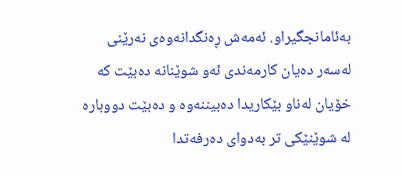بەئامانجگیراو. ئەمەش ڕەنگدانەوەی نەرێنی لەسەر دەیان کارمەندی ئەو شوێنانە دەبێت کە خۆیان لەناو بێکاریدا دەبیننەوە و دەبێت دووبارە لە شوێنێکی تر بەدوای دەرفەتدا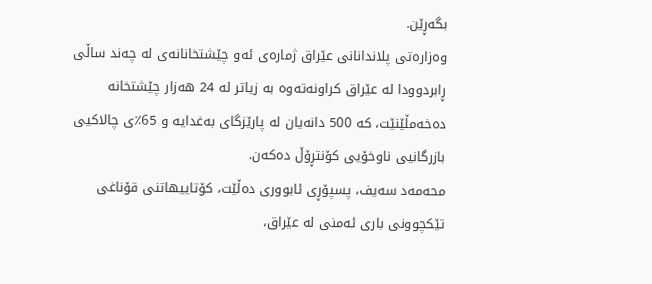بگەڕێن.
وەزارەتی پلاندانانی عێراق ژمارەی ئەو چێشتخانانەی لە چەند ساڵی ڕابردوودا لە عێراق کراونەتەوە بە زیاتر لە 24 هەزار چێشتخانە دەخەمڵێنێت، کە 500 دانەیان لە پارێزگای بەغدایە و 65٪ی چالاکیی بازرگانیی ناوخۆیی کۆنتڕۆڵ دەکەن.
محەمەد سەیف، پسپۆڕی ئابووری دەڵێت، کۆتاییهاتنی قۆناغی تێکچوونی باری ئەمنی لە عێراق،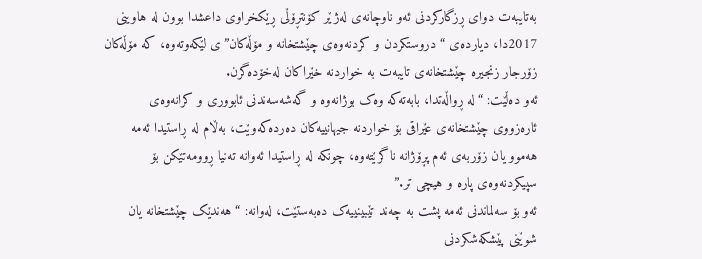بەتایبەت دوای ڕزگارکردنی ئەو ناوچانەی لەژێر کۆنتڕۆڵی ڕێکخراوی داعشدا بوون لە هاوینی 2017دا، دیاردەی “دروستکردن و کردنەوەی چێشتخانە و مۆڵەکان”ی لێکەوتەوە، کە مۆڵەکان زۆرجار زنجیرە چێشتخانەی تایبەت بە خواردنە خێراکان لەخۆدەگرن.
ئەو دەڵێت: “لە ڕواڵەتدا، بابەتەکە وەک بوژانەوە و گەشەسەندنی ئابووری و کرانەوەی ئارەزووی چێشتخانەی عێراقی بۆ خواردنە جیهانییەکان دەردەکەوێت، بەڵام لە ڕاستیدا ئەمە هەموو یان زۆربەی ئەم پڕۆژانە ناگرێتەوە، چونکە لە ڕاستیدا ئەوانە تەنیا ڕوومەتێکن بۆ سپیکردنەوەی پارە و هیچی تر.”
ئەو بۆ سەلماندنی ئەمە پشت بە چەند تێبینییەک دەبەستێت، لەوانە: “هەندێک چێشتخانە یان شوێنی پێشکەشکردنی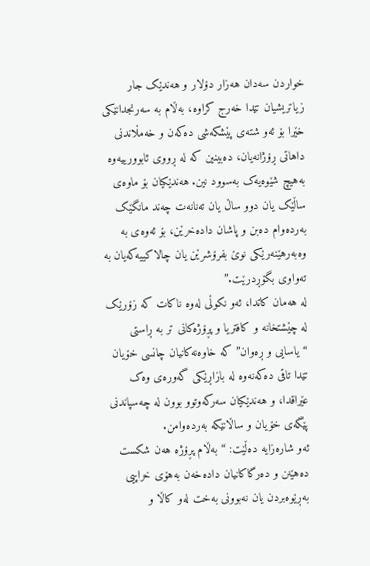خواردن سەدان هەزار دۆلار و هەندێک جار زیاتریشیان تێدا خەرج کراوە، بەڵام بە سەرنجدانێکی خێرا بۆ ئەو شتەی پێشکەشی دەکەن و خەمڵاندنی داهاتی ڕۆژانەیان، دەبینین کە لە ڕووی ئابوورییەوە بەهیچ شێوەیەک بەسوود نین. هەندێکیان بۆ ماوەی ساڵێک یان دوو ساڵ یان تەنانەت چەند مانگێک بەردەوام دەبن و پاشان دادەخرێن، بۆ ئەوەی بە وەبەرهێنەرێکی نوێ بفرۆشرێن یان چالاکییەکەیان بە تەواوی بگۆڕدرێت.”
لە هەمان کاتدا، ئەو نکوڵی لەوە ناکات کە زۆرێک لە چێشتخانە و کافتریا و پڕۆژەکانی تر بە ڕاستی “یاسایی و ڕەوان” کە خاوەنەکانیان چانسی خۆیان تێدا تاقی دەکەنەوە لە بازاڕێکی گەورەی وەک عێراقدا، و هەندێکیان سەرکەوتوو بوون لە چەسپاندنی پێگەی خۆیان و ساڵانێکە بەردەوامن.
ئەو شارەزایە دەڵێت: “بەڵام پڕۆژە هەن شکست دەهێنن و دەرگاکانیان دادەخەن بەهۆی خراپیی بەڕێوەبردن یان نەبوونی بەخت لەو کاڵا و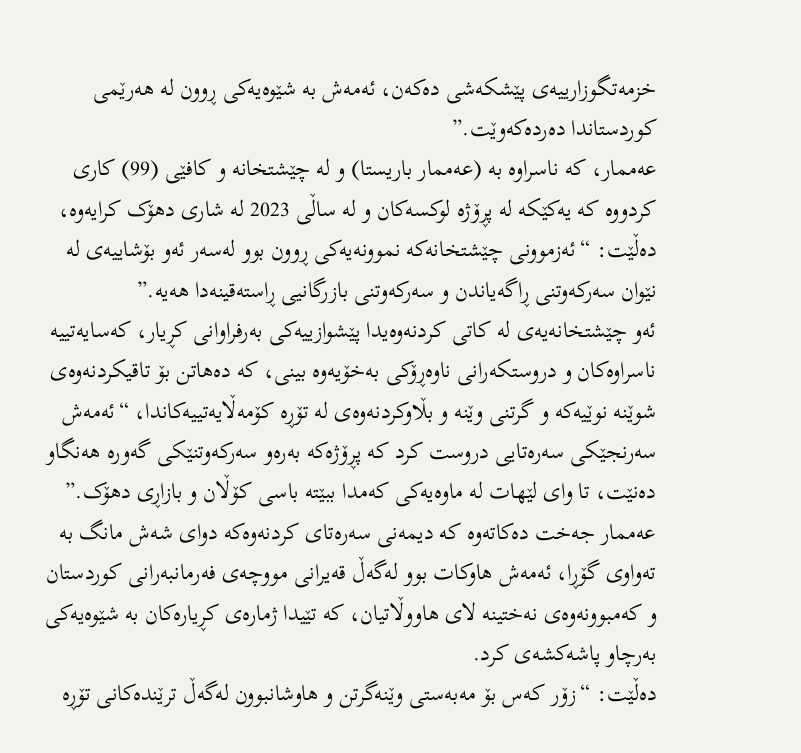خزمەتگوزارییەی پێشکەشی دەکەن، ئەمەش بە شێوەیەکی ڕوون لە هەرێمی کوردستاندا دەردەکەوێت.”
عەممار، کە ناسراوە بە (عەممار باریستا) و لە چێشتخانە و کافێی (99) کاری کردووە کە یەکێکە لە پڕۆژە لوکسەکان و لە ساڵی 2023 لە شاری دهۆک کرایەوە، دەڵێت: “ئەزموونی چێشتخانەکە نموونەیەکی ڕوون بوو لەسەر ئەو بۆشاییەی لە نێوان سەرکەوتنی ڕاگەیاندن و سەرکەوتنی بازرگانیی ڕاستەقینەدا هەیە.”
ئەو چێشتخانەیەی لە کاتی کردنەوەیدا پێشوازییەکی بەرفراوانی کڕیار، کەسایەتییە ناسراوەکان و دروستکەرانی ناوەڕۆکی بەخۆیەوە بینی، کە دەهاتن بۆ تاقیکردنەوەی شوێنە نوێیەکە و گرتنی وێنە و بڵاوکردنەوەی لە تۆڕە کۆمەڵایەتییەکاندا، “ئەمەش سەرنجێکی سەرەتایی دروست کرد کە پڕۆژەکە بەرەو سەرکەوتنێکی گەورە هەنگاو دەنێت، تا وای لێهات لە ماوەیەکی کەمدا ببێتە باسی کۆڵان و بازاڕی دهۆک.”
عەممار جەخت دەکاتەوە کە دیمەنی سەرەتای کردنەوەکە دوای شەش مانگ بە تەواوی گۆڕا، ئەمەش هاوکات بوو لەگەڵ قەیرانی مووچەی فەرمانبەرانی کوردستان و کەمبوونەوەی نەختینە لای هاووڵاتیان، کە تێیدا ژمارەی کڕیارەکان بە شێوەیەکی بەرچاو پاشەکشەی کرد.
دەڵێت: “زۆر کەس بۆ مەبەستی وێنەگرتن و هاوشانبوون لەگەڵ ترێندەکانی تۆڕە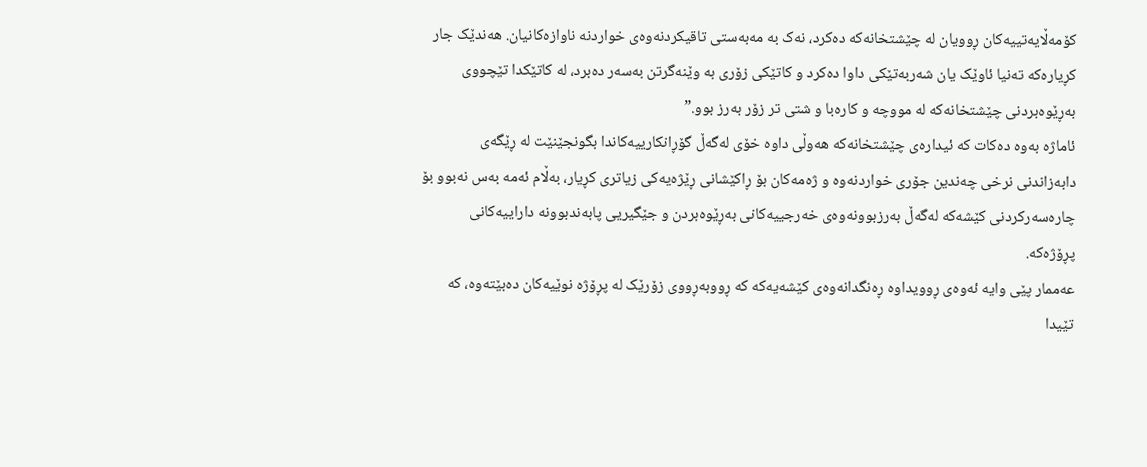کۆمەڵایەتییەکان ڕوویان لە چێشتخانەکە دەکرد، نەک بە مەبەستی تاقیکردنەوەی خواردنە ناوازەکانیان. هەندێک جار کڕیارەکە تەنیا ئاوێک یان شەربەتێکی داوا دەکرد و کاتێکی زۆری بە وێنەگرتن بەسەر دەبرد، لە کاتێکدا تێچووی بەڕێوەبردنی چێشتخانەکە لە مووچە و کارەبا و شتی تر زۆر بەرز بوو.”
ئاماژە بەوە دەکات کە ئیدارەی چێشتخانەکە هەوڵی داوە خۆی لەگەڵ گۆڕانکارییەکاندا بگونجێنێت لە ڕێگەی دابەزاندنی نرخی چەندین جۆری خواردنەوە و ژەمەکان بۆ ڕاکێشانی ڕێژەیەکی زیاتری کڕیار، بەڵام ئەمە بەس نەبوو بۆ چارەسەرکردنی کێشەکە لەگەڵ بەرزبوونەوەی خەرجییەکانی بەڕێوەبردن و جێگیریی پابەندبوونە داراییەکانی پڕۆژەکە.
عەممار پێی وایە ئەوەی ڕوویداوە ڕەنگدانەوەی کێشەیەکە کە ڕووبەڕووی زۆرێک لە پڕۆژە نوێیەکان دەبێتەوە، کە تێیدا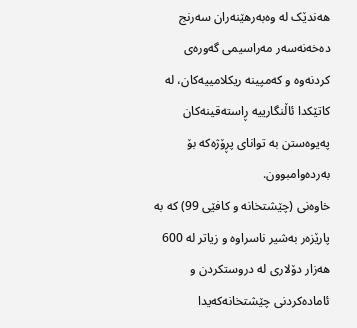هەندێک لە وەبەرهێنەران سەرنج دەخەنەسەر مەراسیمی گەورەی کردنەوە و کەمپینە ریکلامییەکان، لە کاتێکدا ئاڵنگارییە ڕاستەقینەکان پەیوەستن بە توانای پڕۆژەکە بۆ بەردەوامبوون.
خاوەنی (چێشتخانە و کافێی 99) کە بە پارێزەر بەشیر ناسراوە و زیاتر لە 600 هەزار دۆلاری لە دروستکردن و ئامادەکردنی چێشتخانەکەیدا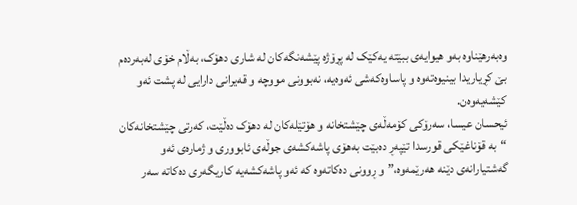وەبەرهێناوە بەو هیوایەی ببێتە یەکێک لە پڕۆژە پێشەنگەکان لە شاری دهۆک، بەڵام خۆی لەبەردەم بێ کڕیاریدا بینیوەتەوە و پاساوەکەشی ئەوەیە، نەبوونی مووچە و قەیرانی دارایی لە پشت ئەو کێشەیەوەن.
ئیحسان عیسا، سەرۆکی کۆمەڵەی چێشتخانە و هۆتێلەکان لە دهۆک دەڵێت، کەرتی چێشتخانەکان “بە قۆناغێکی قورسدا تێپەڕ دەبێت بەهۆی پاشەکشەی جوڵەی ئابووری و ژمارەی ئەو گەشتیارانەی دێنە هەرێمەوە،” و ڕوونی دەکاتەوە کە ئەو پاشەکشەیە کاریگەری دەکاتە سەر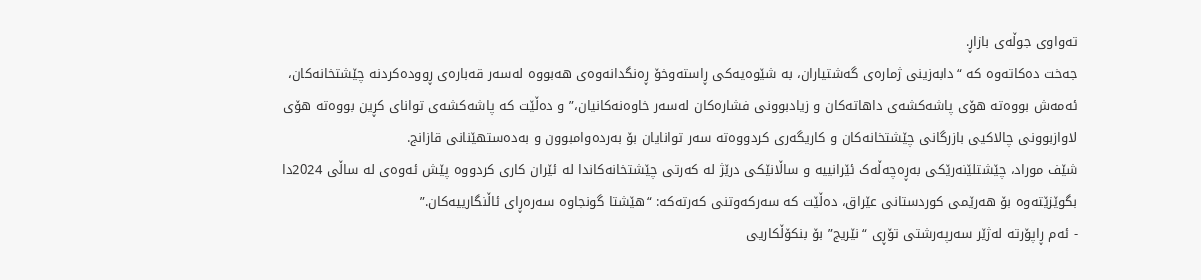تەواوی جوڵەی بازاڕ.
جەخت دەکاتەوە کە “دابەزینی ژمارەی گەشتیاران، بە شێوەیەکی ڕاستەوخۆ ڕەنگدانەوەی هەبووە لەسەر قەبارەی ڕوودەکردنە چێشتخانەکان، ئەمەش بووەتە هۆی پاشەکشەی داهاتەکان و زیادبوونی فشارەکان لەسەر خاوەنەکانیان،” و دەڵێت کە پاشەکشەی توانای کڕین بووەتە هۆی لاوازبوونی چالاکیی بازرگانی چێشتخانەکان و کاریگەری کردووەتە سەر توانایان بۆ بەردەوامبوون و بەدەستهێنانی قازانج.
شێف موراد، چێشتلێنەرێکی بەڕەچەڵەک ئێرانییە و ساڵانێکی درێژ لە کەرتی چێشتخانەکاندا لە ئێران کاری کردووە پێش ئەوەی لە ساڵی 2024دا بگوێزێتەوە بۆ هەرێمی کوردستانی عێراق، دەڵێت کە سەرکەوتنی کەرتەکە: “هێشتا گونجاوە سەرەڕای ئاڵنگارییەکان.”
- ئەم ڕاپۆرتە لەژێر سەرپەرشتی تۆڕی “نێریج” بۆ بنکۆڵکاریی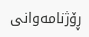ڕۆژنامەوانی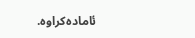ئامادەکراوە.